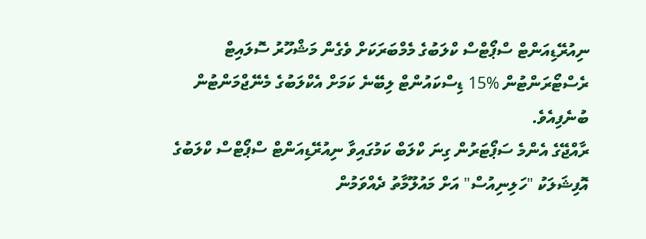ނިއުރޭޑިއަންޓް ސްޕޯޓްސް ކްލަބުގެ މެމްބަރަކަށް ވެގެން މަޝްހޫރު ސޮލައިޓް ރެސްޓޯރަންޓުން %15 ޑިސްކައުންޓް ލިބޭނެ ކަމަށް އެކްލަބުގެ މެނޭޖްމަންޓުން ބުނެފިއެވެ.
ރާއްޖޭގެ އެންމެ ސަޕޯޓަރުން ގިނަ ކްލަބް ކަމުގައިވާ ނިއުރޭޑިއަންޓް ސްޕޯޓްސް ކްލަބުގެ އޮފިޝަލަކު "ހަލިނިއުސް" އަށް މައުލޫމާތު ދެއްވަމުން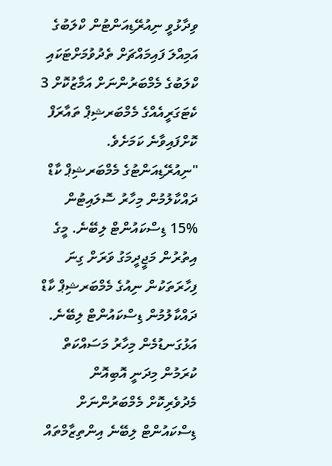ވިދާޅުވީ ނިއުރޭޑިއަންޓުން ކްލަބުގެ އަމިއްލަ ފައިމައްޗަށް ތެދުވުމަށްޓަކައި ކްލަބުގެ މެމްބަރުންނަށް އަމާޒުކޮށް 3 ކެޓަގަރީއެއްގެ މެމްބަރޝިޕް ތައާރަފް ކޮށްފައިވާނެ ކަމަށެވެ.
"ނިއުރޭޑިއަންޓުގެ މެމްބަރޝިޕް ކާޑް ދައްކާލުމުން މިހާރު ސޮލައިޓުން %15 ޑިސްކައުންޓް ލިބޭނެ. މީގެ އިތުރުން މަޖީދީމަގު ވަރަށް ގިނަ ފިހާރަތަކުން ނިއުގެ މެމްބަރޝިޕް ކާޑް ދައްކާލުމުން ޑިސްކައުންޓް ލިބޭނެ. އަޅުގަނޑުމެން މިހާރު މަސައްކަތް ކުރަމުން މިދަނީ އޮބިއޮން މެދުވެރިކޮށް މެމްބަރުންނަށް ޑިސްކައުންޓް ލިބޭނެ އިންތިޒާމްތައް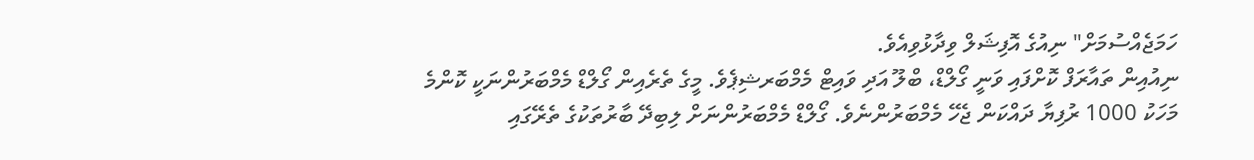ހަމަޖެއްސުމަށް" ނިއުގެ އޮފިޝަލް ވިދާޅުވިއެވެ.
ނިއުއިން ތައާރަފް ކޮށްފައި ވަނީ ގޯލްޑް، ބްލޫ އަދި ވައިޓް މެމްބަރޝިޕެވެ. މީގެ ތެރެއިން ގޯލްޑް މެމްބަރުންނަކީ ކޮންމެ މަހަކު 1000 ރުފިޔާ ދައްކަން ޖެހޭ މެމްބަރުންނެވެ. ގޯލްޑް މެމްބަރުންނަށް ލިބިދޭ ބާރުތަކުގެ ތެރޭގައި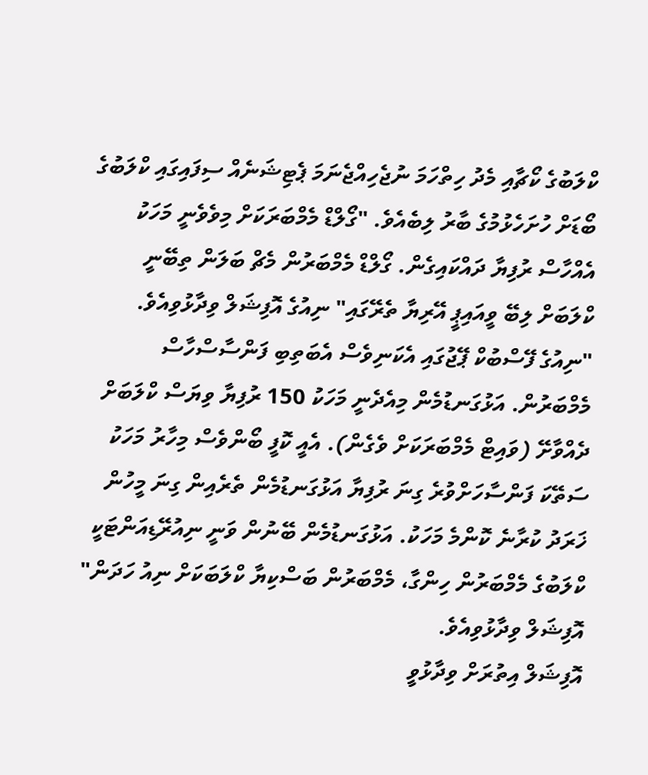ކްލަބުގެ ކޯޗާއި މެދު ހިތްހަމަ ނުޖެހިއްޖެނަމަ ޕެޓިޝަނެއް ސިފައިގައި ކްލަބުގެ ބޯޑަށް ހުށަހެޅުމުގެ ބާރު ލިބެއެވެ. "ގޯލްޑް މެމްބަރަކަށް މިވެވެނީ މަހަކު އެއްހާސް ރުފިޔާ ދައްކައިގެން. ގޯލްޑް މެމްބަރުން މެޗް ބަލަން ތިބޭނީ ކްލަބަށް ލިބޭ ވީއައިޕީ އޭރިޔާ ތެރޭގައި" ނިއުގެ އޮފިޝަލް ވިދާޅުވިއެވެ.
"ނިއުގެ ފޭސްބުކް ޕޭޖުގައި އެކަނިވެސް އެބަތިބި ފަންސާސްހާސް މެމްބަރުން. އަޅުގަނޑުމެން މިއެދެނީ މަހަކު 150 ރުފިޔާ ވިޔަސް ކްލަބަށް ދެއްވާށޭ (ވައިޓް މެމްބަރަކަށް ވެގެން). އެއީ ކޮފީ ބޯންވެސް މިހާރު މަހަކު ސަތޭކަ ފަންސާހަށްވުރެ ގިނަ ރުފިޔާ އަޅުގަނޑުމެން ތެރެއިން ގިނަ މީހުން ޚަރަދު ކުރާނެ ކޮންމެ މަހަކު. އަޅުގަނޑުމެން ބޭނުން ވަނީ ނިއުރޭޑިއަންޓަކީ ކްލަބުގެ މެމްބަރުން ހިންގާ، މެމްބަރުން ބަސްކިޔާ ކްލަބަކަށް ނިއު ހަދަން" އޮފިޝަލް ވިދާޅުވިއެވެ.
އޮފިޝަލް އިތުރަށް ވިދާޅުވީ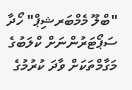"ބްލޫ މެމްބަރޝިޕް" ހޯދާ ސަޕޯޓަރުންނަށް ކްލަބުގެ މަގާމްތަކަށް ވާދަ ކުރުމުގެ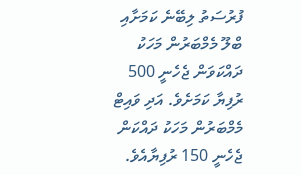ފުރުސަތު ލިބޭނެ ކަމަށާއި ބްލޫ މެމްބަރުން މަހަކު ދައްކަވަން ޖެހެނީ 500 ރުފިޔާ ކަމަށެވެ. އަދި ވައިޓް މެމްބަރުން މަހަކު ދައްކަން ޖެހެނީ 150 ރުފިޔާއެވެ.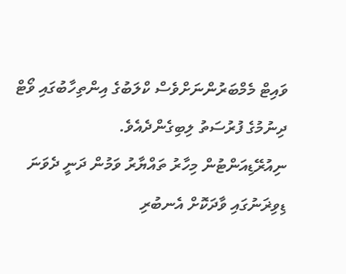ވައިޓް މެމްބަރުންނަށްވެސް ކްލަބުގެ އިންތިހާބުގައި ވޯޓް ދިނުމުގެ ފުރުސަތު ލިބިގެންދެއެވެ.
ނިއުރޭޑިއަންޓުން މިހާރު ތައްޔާރު ވަމުން ދަނީ ދެވަނަ ޑިވިޜަނުގައި ވާދަކޮށް އެނބުރި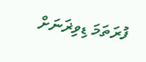ފުރަތަމަ ޑިވިޜަނަށް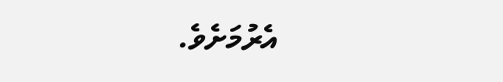އެރުމަށެވެ.